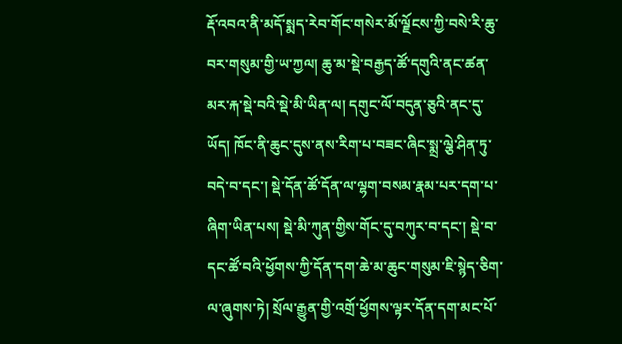རྡོ་འབའ་ནི་མདོ་སྨད་རེབ་གོང་གསེར་མོ་ལྗོངས་ཀྱི་བསེ་རི་ཆུ་བར་གསུམ་གྱི་ཡ་ཀྱལ། ཆུ་མ་སྡེ་བརྒྱད་ཚོ་དགུའི་ནང་ཚན་མར་རྐ་སྡེ་བའི་སྡེ་མི་ཡིན་ལ། དགུང་ལོ་བདུན་ཅུའི་ནང་དུ་ཡོད། ཁོང་ནི་ཆུང་དུས་ནས་རིག་པ་བཟང་ཞིང་སྨྲ་ལྕེ་ཤིན་ཏུ་བདེ་བ་དང་། སྡེ་དོན་ཚོ་དོན་ལ་ལྷག་བསམ་རྣམ་པར་དག་པ་ཞིག་ཡིན་པས། སྡེ་མི་ཀུན་གྱིས་གོང་དུ་བཀུར་བ་དང་། སྡེ་བ་དང་ཚོ་བའི་ཕྱོགས་ཀྱི་དོན་དག་ཆེ་མ་ཆུང་གསུམ་ཇི་སྙེད་ཅིག་ལ་ཞུགས་ཏེ། སྲོལ་རྒྱུན་གྱི་འགྲོ་ཕྱོགས་ལྟར་དོན་དག་མང་པོ་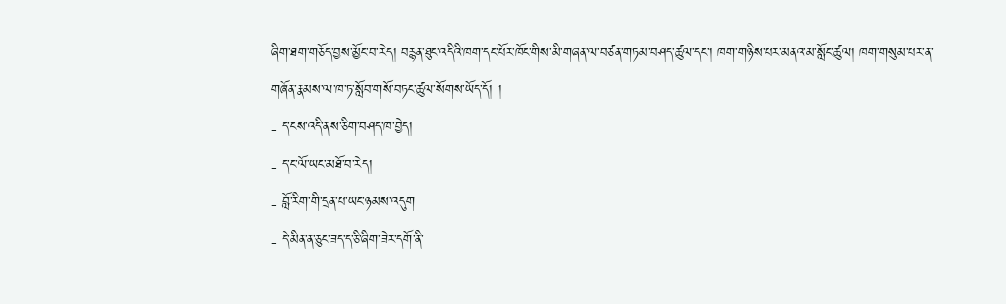ཞིག་ཐག་གཅོད་བྱས་མྱོང་བ་རེད། བརྙན་ཐུང་འདིའི་ཁག་དང་པོར་ཁོང་གིས་མི་གཞན་ལ་བཙན་གཏམ་བཤད་ཚུལ་དང་། ཁག་གཉིས་པར་མནའ་མ་སློང་ཚུལ། ཁག་གསུམ་པར་ན་གཞོན་རྣམས་ལ་ཁ་ཏ་སློབ་གསོ་བཏང་ཚུལ་སོགས་ཡོད་དོ། །
- ད་ངས་འདི་ནས་ཅིག་བཤད་ཁ་བྱེད།
- ད་ང་ལོ་ཡང་མཐོ་བ་རེད།
- བློ་རིག་གི་དྲན་པ་ཡང་ཉམས་འདུག
- དེ་མིན་ན་ཅུང་ཟད་ད་ཅི་ཞིག་ཟེར་དགོ་ནི་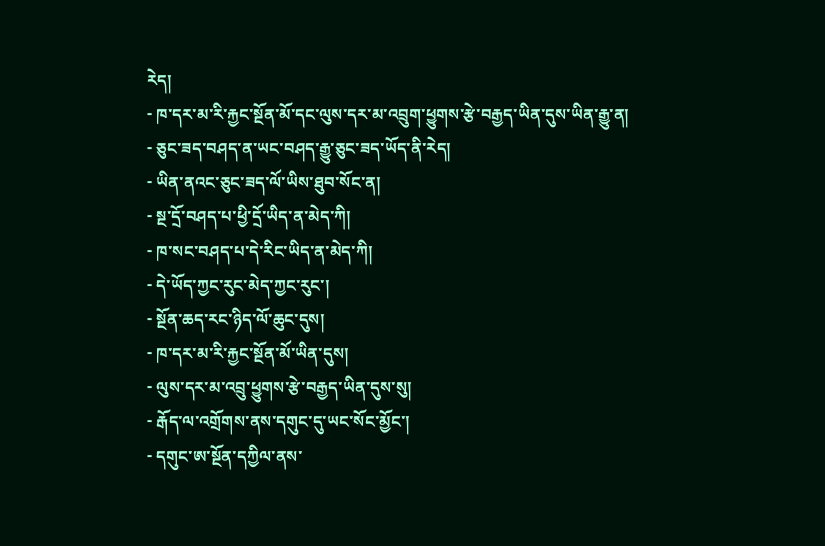རེད།
- ཁ་དར་མ་རི་རྐྱང་སྔོན་མོ་དང་ལུས་དར་མ་འབྲུག་ཕྱུགས་རྩེ་བརྒྱད་ཡིན་དུས་ཡིན་རྒྱུ་ན།
- ཅུང་ཟད་བཤད་ན་ཡང་བཤད་རྒྱུ་ཅུང་ཟད་ཡོད་ནི་རེད།
- ཡིན་ནའང་ཅུང་ཟད་ལོ་ཡིས་ཐུབ་སོང་ན།
- སྔ་དྲོ་བཤད་པ་ཕྱི་དྲོ་ཡིད་ན་མེད་ཀི།
- ཁ་སང་བཤད་པ་དེ་རིང་ཡིད་ན་མེད་ཀི།
- དེ་ཡོད་ཀྱང་རུང་མེད་ཀྱང་རུང་།
- སྔོན་ཆད་རང་ཉིད་ལོ་ཆུང་དུས།
- ཁ་དར་མ་རི་རྐྱང་སྔོན་མོ་ཡིན་དུས།
- ལུས་དར་མ་འབྲུ་ཕྱུགས་རྩེ་བརྒྱད་ཡིན་དུས་སུ།
- རྒོད་ལ་འགྲོགས་ནས་དགུང་དུ་ཡང་སོང་མྱོང་།
- དགུང་ཨ་སྔོན་དཀྱིལ་ནས་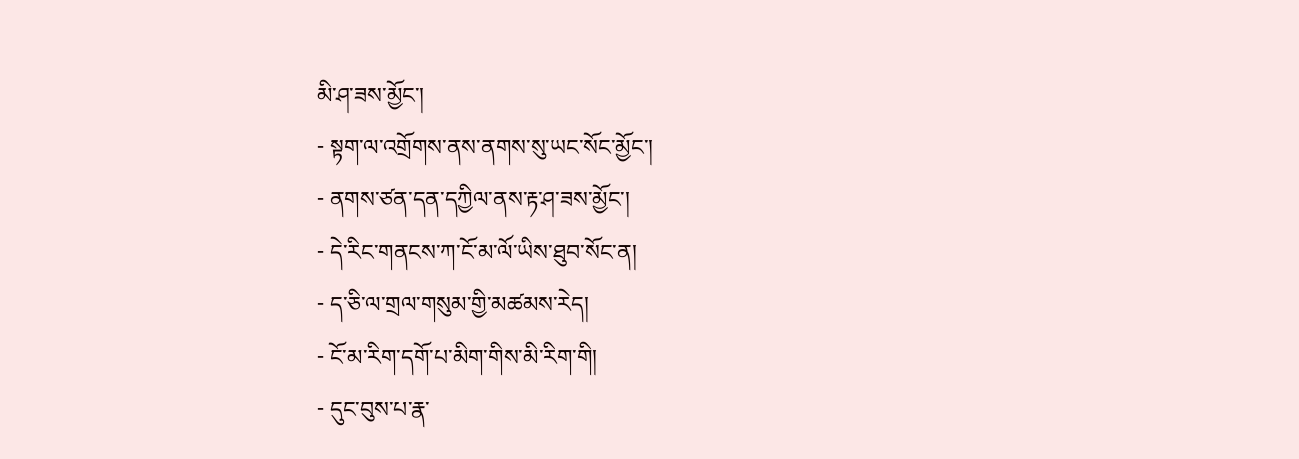མི་ཤ་ཟས་མྱོང་།
- སྟག་ལ་འགྲོགས་ནས་ནགས་སུ་ཡང་སོང་མྱོང་།
- ནགས་ཙན་དན་དཀྱིལ་ནས་རྟ་ཤ་ཟས་མྱོང་།
- དེ་རིང་གནངས་ཀ་ངོ་མ་ལོ་ཡིས་ཐུབ་སོང་ན།
- ད་ཅི་ལ་གྲལ་གསུམ་གྱི་མཚམས་རེད།
- ངོ་མ་རིག་དགོ་པ་མིག་གིས་མི་རིག་གི།
- དུང་བུས་པ་རྣ་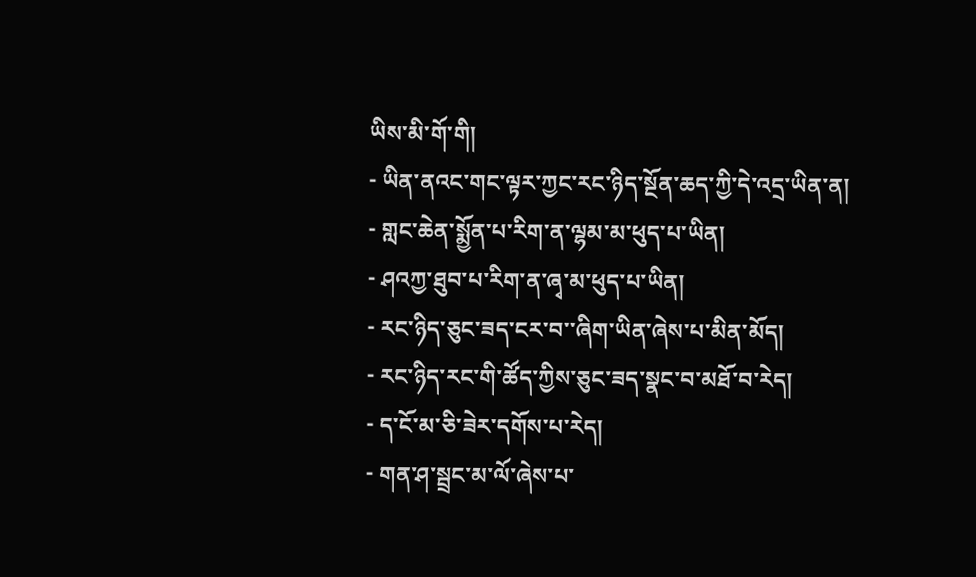ཡིས་མི་གོ་གི།
- ཡིན་ནའང་གང་ལྟར་ཀྱང་རང་ཉིད་སྔོན་ཆད་ཀྱི་དེ་འདྲ་ཡིན་ན།
- གླང་ཆེན་སྨྱོན་པ་རིག་ན་ལྷམ་མ་ཕུད་པ་ཡིན།
- ཤའཀྱ་ཐུབ་པ་རིག་ན་ཞྭ་མ་ཕུད་པ་ཡིན།
- རང་ཉིད་ཅུང་ཟད་ངར་བ་་ཞིག་ཡིན་ཞེས་པ་མིན་མོད།
- རང་ཉིད་རང་གི་ཚོད་ཀྱིས་ཅུང་ཟད་སྣང་བ་མཐོ་བ་རེད།
- ད་ངོ་མ་ཅི་ཟེར་དགོས་པ་རེད།
- གན་ཤ་སྦྲང་མ་ལོ་ཞེས་པ་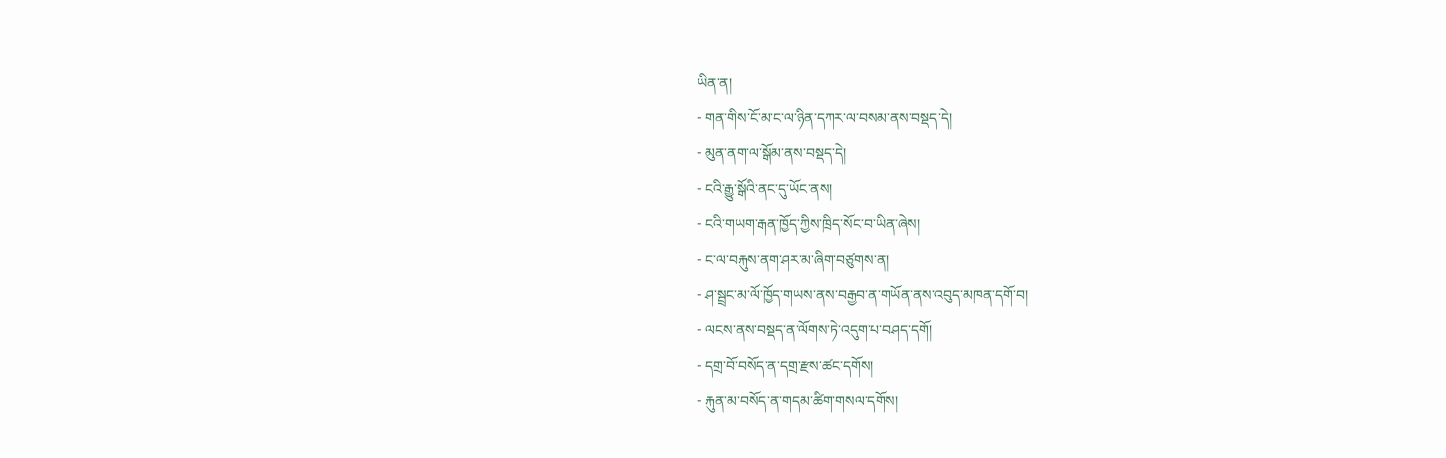ཡིན་ན།
- གན་གིས་ངོ་མ་ང་ལ་ཉིན་དཀར་ལ་བསམ་ནས་བསྡད་དེ།
- མུན་ནག་ལ་སྒོམ་ནས་བསྡད་དེ།
- ངའི་རྒྱུ་སྒོའི་ནང་དུ་ཡོང་ནས།
- ངའི་གཡག་རྒན་ཁྱོད་ཀྱིས་ཁྲིད་སོང་བ་ཡིན་ཞེས།
- ང་ལ་བརྐུས་ནག་ཤར་མ་ཞིག་བཙུགས་ན།
- ཤ་སྦྲང་མ་ལོ་ཁྱོད་གཡས་ནས་བརྒྱབ་ན་གཡོན་ནས་འབུད་མཁན་དགོ་བ།
- ལངས་ནས་བསྡད་ན་ལོགས་ཏེ་འདུག་པ་བཤད་དགོ།
- དགྲ་བོ་བསོད་ན་དགྲ་རྫས་ཚང་དགོས།
- རྐུན་མ་བསོད་ན་གདམ་ཚིག་གསལ་དགོས།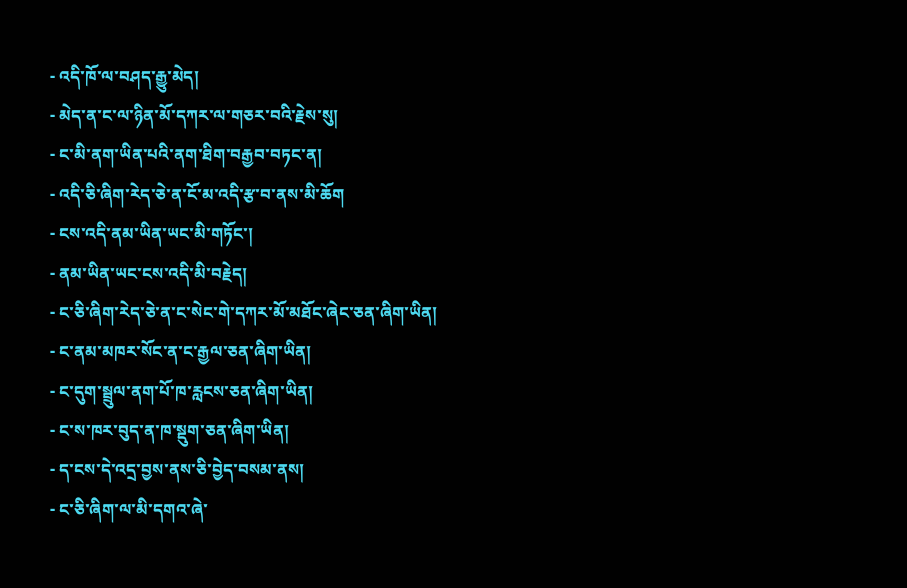- འདི་ཁོ་ལ་བཤད་རྒྱུ་མེད།
- མེད་ན་ང་ལ་ཉིན་མོ་དཀར་ལ་གཅར་བའི་རྗེས་སུ།
- ང་མི་ནག་ཡིན་པའི་ནག་ཐིག་བརྒྱབ་བཏང་ན།
- འདི་ཅི་ཞིག་རེད་ཅེ་ན་ངོ་མ་འདི་རྩ་བ་ནས་མི་ཆོག
- ངས་འདི་ནམ་ཡིན་ཡང་མི་གཏོང་།
- ནམ་ཡིན་ཡང་ངས་འདི་མི་བརྗེད།
- ང་ཅི་ཞིག་རེད་ཅེ་ན་ང་སེང་གེ་དཀར་མོ་མཐོང་ཞེང་ཅན་ཞིག་ཡིན།
- ང་ནམ་མཁར་སོང་ན་ང་རྒྱལ་ཅན་ཞིག་ཡིན།
- ང་དུག་སྦྲུལ་ནག་པོ་ཁ་རླངས་ཅན་ཞིག་ཡིན།
- ང་ས་ཁར་བུད་ན་ཁ་སྡུག་ཅན་ཞིག་ཡིན།
- ད་ངས་དེ་འདྲ་བྱས་ནས་ཅི་བྱེད་བསམ་ནས།
- ང་ཅི་ཞིག་ལ་མི་དགའ་ཞེ་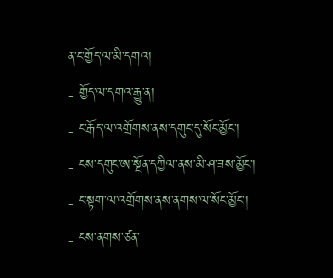ན་ང་གྱོད་ལ་མི་དགའ།
- གྱོད་ལ་དགའ་རྒྱུ་ན།
- ང་རྒོད་ལ་འགྲོགས་ནས་དགུང་དུ་སོང་མྱོང་།
- ངས་དགུང་ཨ་སྔོན་དཀྱིལ་ནས་མི་ཤ་ཟས་མྱོང་།
- ང་སྟག་ལ་འགྲོགས་ནས་ནགས་ལ་སོང་མྱོང་།
- ངས་ནགས་ཙན་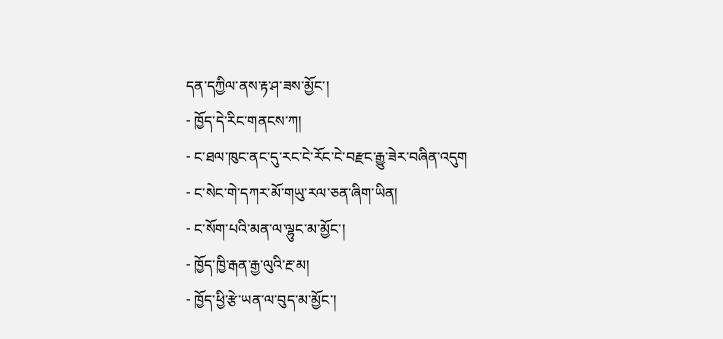དན་དཀྱིལ་ནས་རྟ་ཤ་ཟས་མྱོང་།
- ཁྱོད་དེ་རིང་གནངས་ཀ།
- ང་ཐལ་ཁུང་ནང་དུ་རང་ངེ་རོང་ངེ་བརྫང་རྒྱུ་ཟེར་བཞིན་འདུག
- ང་སེང་གེ་དཀར་མོ་གཡུ་རལ་ཅན་ཞིག་ཡིན།
- ང་སོག་པའི་མན་ལ་ལྷུང་མ་མྱོང་།
- ཁྱོད་ཁྱི་རྒན་རྒྱ་ལུའི་རྔ་མ།
- ཁྱོད་ཕྱི་རྩེ་ཡན་ལ་བུད་མ་མྱོང་།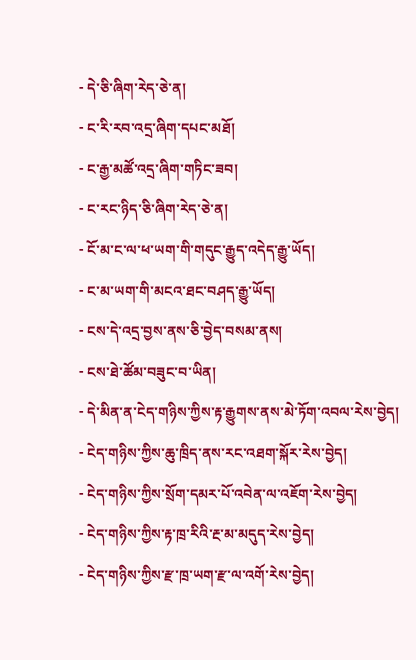- དེ་ཅི་ཞིག་རེད་ཅེ་ན།
- ང་རི་རབ་འདྲ་ཞིག་དཔང་མཐོ།
- ང་རྒྱ་མཚོ་འདྲ་ཞིག་གཏིང་ཟབ།
- ང་རང་ཉིད་ཅི་ཞིག་རེད་ཅེ་ན།
- ངོ་མ་ང་ལ་ཕ་ཡག་གི་གདུང་རྒྱུད་འདེད་རྒྱུ་ཡོད།
- ང་མ་ཡག་གི་མངའ་ཐང་བཤད་རྒྱུ་ཡོད།
- ངས་དེ་འདྲ་བྱས་ནས་ཅི་བྱེད་བསམ་ནས།
- ངས་ཐེ་ཚོམ་བཟུང་བ་ཡིན།
- དེ་མིན་ན་ངེད་གཉིས་ཀྱིས་རྟ་རྒྱུགས་ནས་མེ་ཏོག་འབལ་རེས་བྱེད།
- ངེད་གཉིས་ཀྱིས་ཆུ་ཁྲིད་ནས་རང་འཐག་སྐོར་རེས་བྱེད།
- ངེད་གཉིས་ཀྱིས་སྲོག་དམར་པོ་འབེན་ལ་འཇོག་རེས་བྱེད།
- ངེད་གཉིས་ཀྱིས་རྟ་ཁྲ་རིའི་རྔ་མ་མདུད་རེས་བྱེད།
- ངེད་གཉིས་ཀྱིས་རྫ་ཁྲ་ཡག་རྫ་ལ་འགོ་རེས་བྱེད།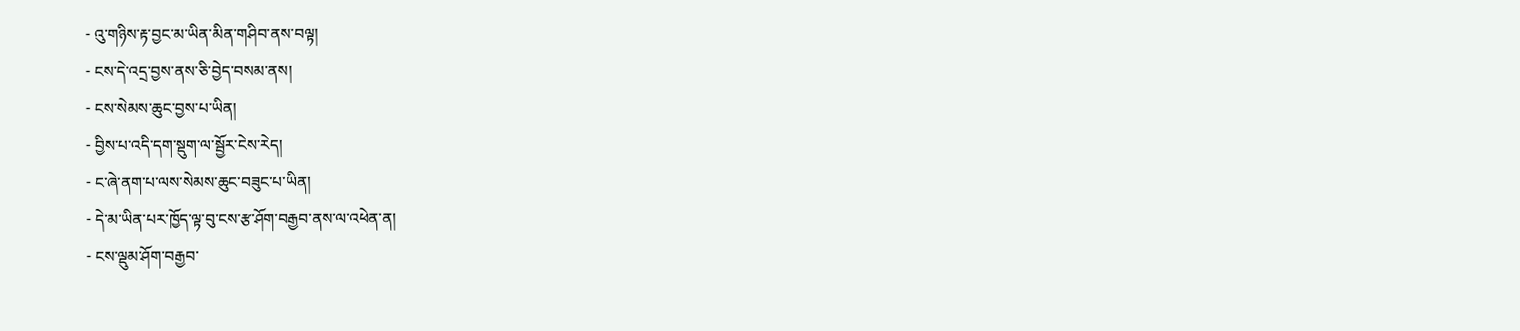- འུ་གཉིས་རྟ་བྱང་མ་ཡིན་མིན་གཤིབ་ནས་བལྟ།
- ངས་དེ་འདྲ་བྱས་ནས་ཅི་བྱེད་བསམ་ནས།
- ངས་སེམས་ཆུང་བྱས་པ་ཡིན།
- བྱིས་པ་འདི་དག་སྡུག་ལ་སྦྱོར་ངེས་རེད།
- ང་ཞེ་ནག་པ་ལས་སེམས་ཆུང་བཟུང་པ་ཡིན།
- དེ་མ་ཡིན་པར་ཁྱོད་ལྟ་བུ་ངས་རྩ་ཤོག་བརྒྱབ་ནས་ལ་འཕེན་ན།
- ངས་ལྡུམ་ཤོག་བརྒྱབ་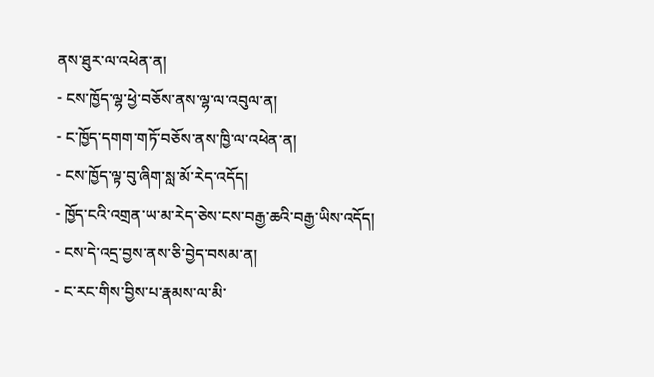ནས་ཐུར་ལ་འཕེན་ན།
- ངས་ཁྱོད་ལྷ་ཕྱེ་བཅོས་ནས་ལྷ་ལ་འབུལ་ན།
- ང་ཁྱོད་དགག་གཏོ་བཅོས་ནས་ཁྱི་ལ་འཕེན་ན།
- ངས་ཁྱོད་ལྟ་བུ་ཞིག་སླ་མོ་རེད་འདོད།
- ཁྱོད་ངའི་འགྲན་ཡ་མ་རེད་ཅེས་ངས་བརྒྱ་ཆའི་བརྒྱ་ཡིས་འདོད།
- ངས་དེ་འདྲ་བྱས་ནས་ཅི་བྱེད་བསམ་ན།
- ང་རང་གིས་བྱིས་པ་རྣམས་ལ་མི་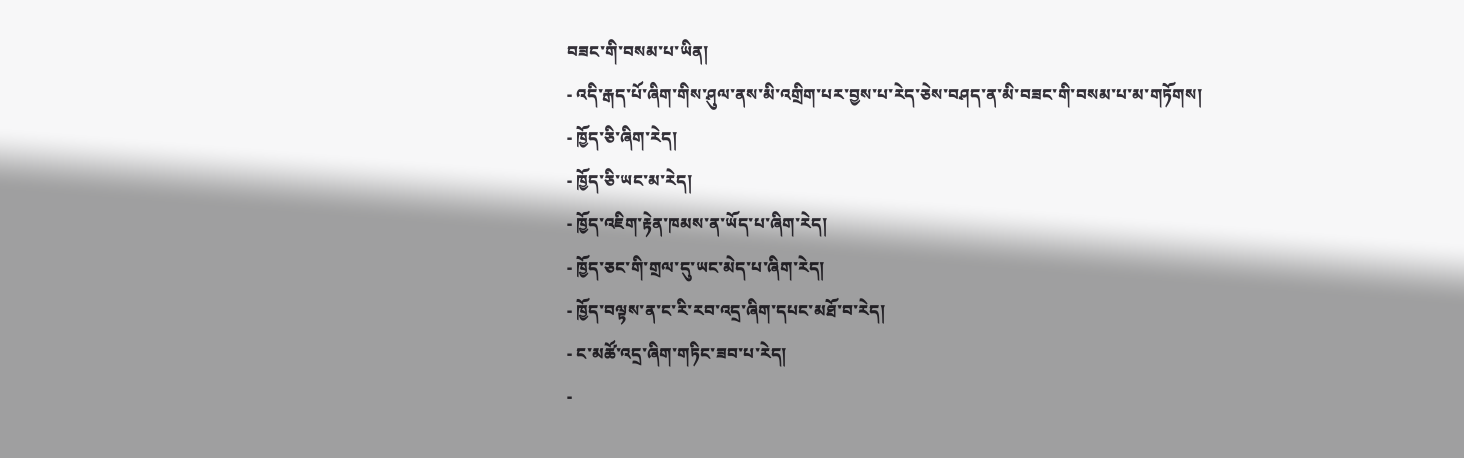བཟང་གི་བསམ་པ་ཡིན།
- འདི་རྒད་པོ་ཞིག་གིས་ཤུལ་ནས་མི་འགྲིག་པར་བྱས་པ་རེད་ཅེས་བཤད་ན་མི་བཟང་གི་བསམ་པ་མ་གཏོགས།
- ཁྱོད་ཅི་ཞིག་རེད།
- ཁྱོད་ཅི་ཡང་མ་རེད།
- ཁྱོད་འཇིག་རྟེན་ཁམས་ན་ཡོད་པ་ཞིག་རེད།
- ཁྱོད་ཅང་གི་གྲལ་དུ་ཡང་མེད་པ་ཞིག་རེད།
- ཁྱོད་བལྟས་ན་ང་རི་རབ་འདྲ་ཞིག་དཔང་མཐོ་བ་རེད།
- ང་མཚོ་འདྲ་ཞིག་གཏིང་ཟབ་པ་རེད།
-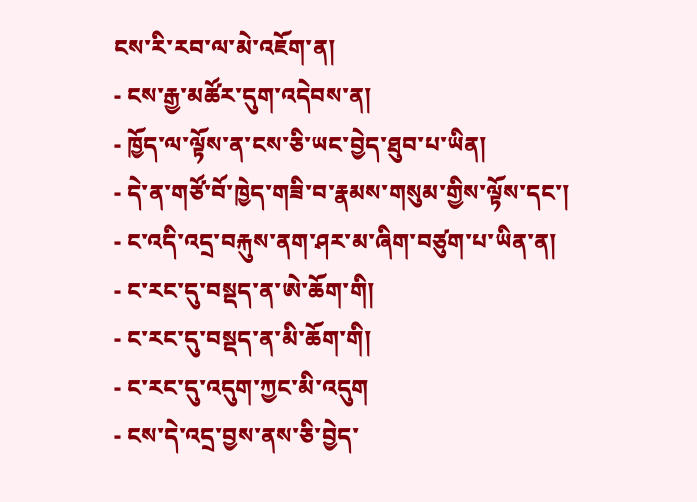ངས་རི་རབ་ལ་མེ་འཇོག་ན།
- ངས་རྒྱ་མཚོར་དུག་འདེབས་ན།
- ཁྱོད་ལ་ལྟོས་ན་ངས་ཅི་ཡང་བྱེད་ཐུབ་པ་ཡིན།
- དེ་ན་གཙོ་བོ་ཁྱེད་གཟི་བ་རྣམས་གསུམ་གྱིས་ལྟོས་དང་།
- ང་འདི་འདྲ་བརྐུས་ནག་ཤར་མ་ཞིག་བཙུག་པ་ཡིན་ན།
- ང་རང་དུ་བསྡད་ན་ཨེ་ཆོག་གི།
- ང་རང་དུ་བསྡད་ན་མི་ཆོག་གི།
- ང་རང་དུ་འདུག་ཀྱང་མི་འདུག
- ངས་དེ་འདྲ་བྱས་ནས་ཅི་བྱེད་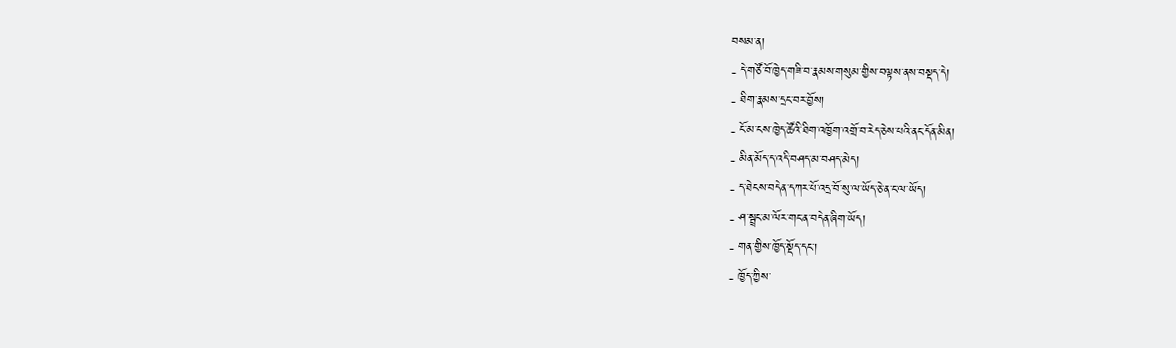བསམ་ན།
- དེ་གཙོ་བོ་ཁྱེད་གཟི་བ་རྣམས་གསུམ་གྱིས་བལྟས་ནས་བསྡད་དེ།
- ཐིག་རྣམས་དྲང་བར་བྱོས།
- ངོ་མ་ངས་ཁྱེད་ཚོའི་ཐིག་འཁྱོག་འགྲོ་བ་རེད་ཅེས་པའི་ནང་དོན་མིན།
- མིན་མོད་ད་འདི་བཤད་མ་བཤད་མེད།
- ད་ཐེངས་བདེན་དཀར་པོ་འདྲ་བོ་སུ་ལ་ཡོད་ཅེ་ན་ང་ལ་ཡོད།
- ཤ་སྦྲང་མ་ལོར་གང་ན་བདེན་ཞིག་ཡོད།
- གན་གྱིས་ཁྱོད་སྡོད་དང་།
- ཁྱོད་ཀྱིས་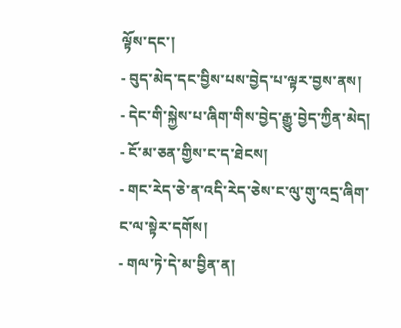ལྟོས་དང་།
- བུད་མེད་དང་བྱིས་པས་བྱེད་པ་ལྟར་བྱས་ནས།
- དེང་གི་སྐྱེས་པ་ཞིག་གིས་བྱེད་རྒྱུ་བྱེད་ཀྱིན་མེད།
- ངོ་མ་ཅན་གྱིས་ང་ད་ཐེངས།
- གང་རེད་ཅེ་ན་འདི་རེད་ཅེས་ང་ལུ་གུ་འདྲ་ཞིག་ང་ལ་སྟེར་དགོས།
- གལ་ཏེ་དེ་མ་བྱིན་ན།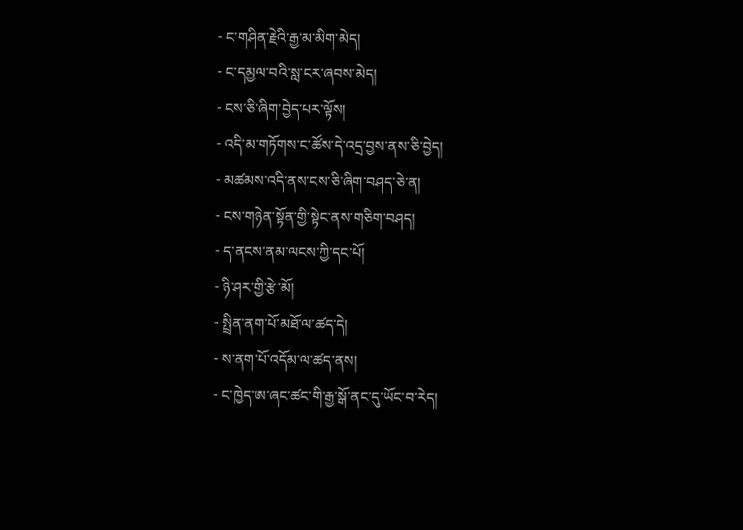- ང་གཤིན་རྗེའི་རྒྱ་མ་མིག་མེད།
- ང་དམྱལ་བའི་སླ་ངར་ཞབས་མེད།
- ངས་ཅི་ཞིག་བྱེད་པར་ལྟོས།
- འདི་མ་གཏོགས་ང་ཚོས་དེ་འདྲ་བྱས་ནས་ཅི་བྱེད།
- མཚམས་འདི་ནས་ངས་ཅི་ཞིག་བཤད་ཅེ་ན།
- ངས་གཉེན་སྟོན་གྱི་སྟེང་ནས་གཅིག་བཤད།
- ད་ནངས་ནམ་ལངས་ཀྱི་དང་པོ།
- ཉི་ཤར་གྱི་རྩེ་མོ།
- སྤྲིན་ནག་པོ་མཐོ་ལ་ཚད་དེ།
- ས་ནག་པོ་འདོམ་ལ་ཚད་ནས།
- ང་ཁྱེད་ཨ་ཞང་ཚང་གི་རྒྱ་སྒོ་ནང་དུ་ཡོང་བ་རེད།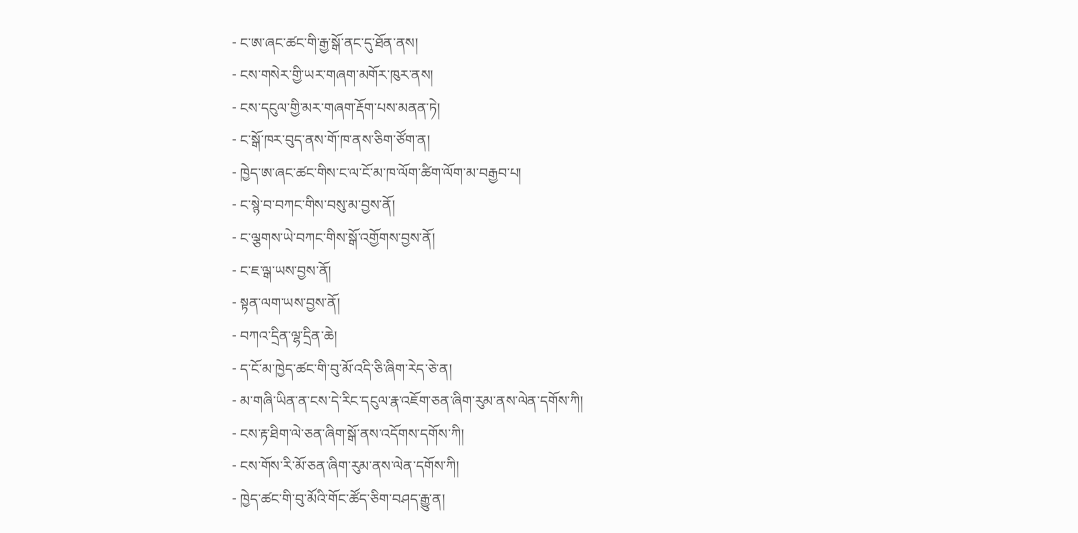- ང་ཨ་ཞང་ཚང་གི་རྒྱ་སྒོ་ནང་དུ་ཐོན་ནས།
- ངས་གསེར་གྱི་ཡར་གཞག་མགོར་ཁུར་ནས།
- ངས་དངུལ་གྱི་མར་གཞག་རྡོག་པས་མནན་ཏེ།
- ང་སྒོ་ཁར་བུད་ནས་གོ་ཁ་ནས་ཅིག་ཙོག་ན།
- ཁྱེད་ཨ་ཞང་ཚང་གིས་ང་ལ་ངོ་མ་ཁ་ལོག་ཚིག་ལོག་མ་བརྒྱབ་པ།
- ང་སྙེ་བ་བཀང་གིས་བསུ་མ་བྱས་ནོ།
- ང་ལྕགས་ཡེ་བཀང་གིས་སྒོ་འགྱོགས་བྱས་ནོ།
- ང་ཇ་ལྒ་ཡས་བྱས་ནོ།
- སྟན་ལག་ཡས་བྱས་ནོ།
- བཀའ་དྲིན་ལྷ་དྲིན་ཆེ།
- ད་ངོ་མ་ཁྱེད་ཚང་གི་བུ་མོ་འདི་ཅི་ཞིག་རེད་ཅེ་ན།
- མ་གཞི་ཡིན་ན་ངས་དེ་རིང་དངུལ་རྣ་འཇོག་ཅན་ཞིག་རུམ་ནས་ལེན་དགོས་ཀི།
- ངས་རྟ་ཐིག་ལེ་ཅན་ཞིག་སྒོ་ནས་འདོགས་དགོས་ཀི།
- ངས་གོས་རི་མོ་ཅན་ཞིག་རུམ་ནས་ལེན་དགོས་ཀི།
- ཁྱེད་ཚང་གི་བུ་མོའི་གོང་ཚོད་ཅིག་བཤད་རྒྱུ་ན།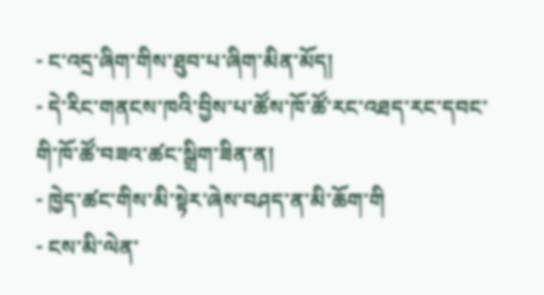- ང་འདྲ་ཞིག་གིས་ཐུབ་པ་ཞིག་མིན་མོད།
- དེ་རིང་གནངས་ཁའི་བྱིས་པ་ཚོས་ཁོ་ཚོ་རང་འཐད་རང་དབང་གི་ཁོ་ཚོ་བཟའ་ཚང་སྒྲིག་ཟིན་ན།
- ཁྱེད་ཚང་གིས་མི་སྟེར་ཞེས་བཤད་ན་མི་ཆོག་གི
- ངས་མི་ལེན་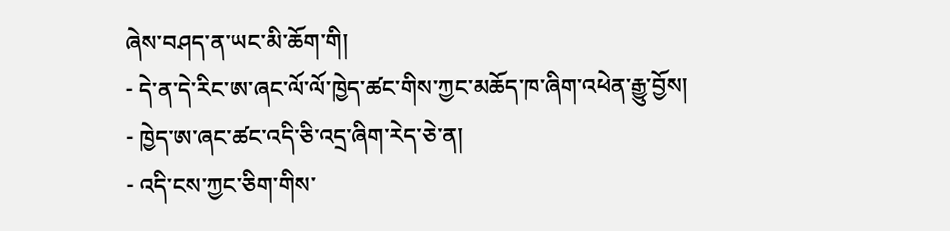ཞེས་བཤད་ན་ཡང་མི་ཆོག་གི།
- དེ་ན་དེ་རིང་ཨ་ཞང་ལོ་ལོ་ཁྱེད་ཚང་གིས་ཀྱང་མཆོད་ཁ་ཞིག་འཕེན་རྒྱུ་བྱོས།
- ཁྱེད་ཨ་ཞང་ཚང་འདི་ཅི་འདྲ་ཞིག་རེད་ཅེ་ན།
- འདི་ངས་ཀྱང་ཅིག་གིས་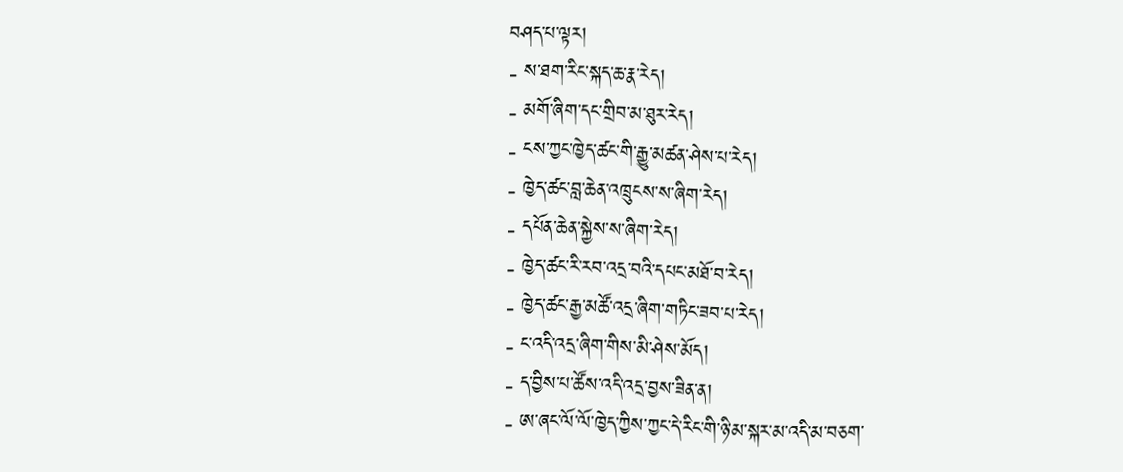བཤད་པ་ལྟར།
- ས་ཐག་རིང་སྐད་ཆ་རྣ་རེད།
- མགོ་ཞིག་དང་གྲིབ་མ་ཐུར་རེད།
- ངས་ཀྱང་ཁྱེད་ཚང་གི་རྒྱུ་མཚན་ཤེས་པ་རེད།
- ཁྱེད་ཚང་བླ་ཆེན་འཁྲུངས་ས་ཞིག་རེད།
- དཔོན་ཆེན་སྐྱེས་ས་ཞིག་རེད།
- ཁྱེད་ཚང་རི་རབ་འདྲ་བའི་དཔང་མཐོ་བ་རེད།
- ཁྱེད་ཚང་རྒྱ་མཚོ་འདྲ་ཞིག་གཏིང་ཟབ་པ་རེད།
- ང་འདི་འདྲ་ཞིག་གིས་མི་ཤེས་མོད།
- ད་བྱིས་པ་ཚོས་འདི་འདྲ་བྱས་ཟིན་ན།
- ཨ་ཞང་ལོ་ལོ་ཁྱེད་ཀྱིས་ཀྱང་དེ་རིང་གི་ཉི་མ་སྐར་མ་འདི་མ་བཅག་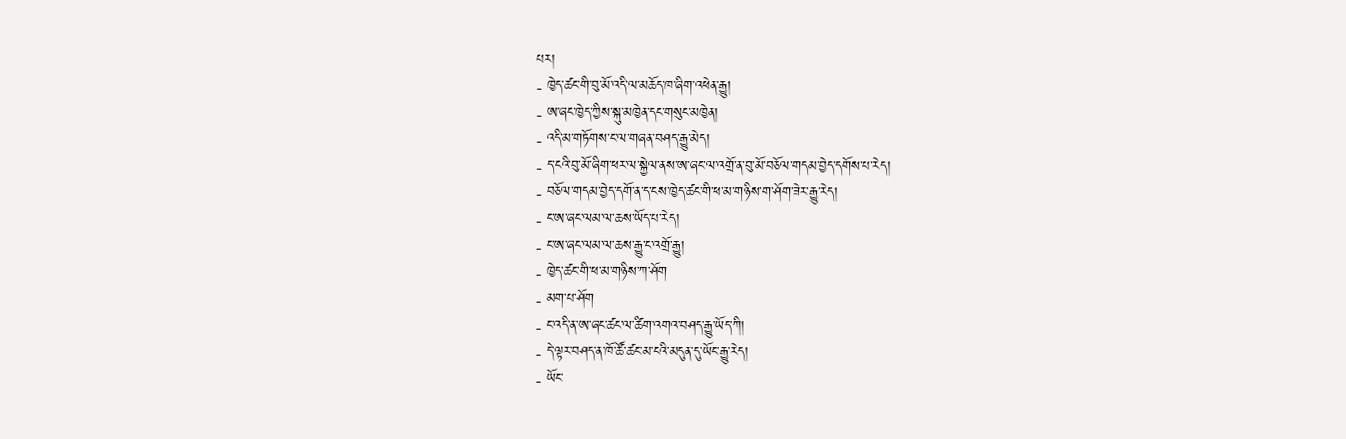པར།
- ཁྱེད་ཚང་གི་བུ་མོ་འདི་ལ་མཆོད་ཁ་ཞིག་འཕེན་རྒྱུ།
- ཨ་ཞང་ཁྱེད་ཀྱིས་སྐུ་མཁྱེན་དང་གསུང་མཁྱེན།
- འདི་མ་གཏོགས་ང་ལ་གཞན་བཤད་རྒྱུ་མེད།
- ད་ངའི་བུ་མོ་ཞིག་ཕར་ལ་སྐྱེལ་ནས་ཨ་ཞང་ལ་འགྲོ་ན་བུ་མོ་བཅོལ་གདམ་བྱེད་དགོས་པ་རེད།
- བཅོལ་གདམ་བྱེད་དགོ་ན་ད་ངས་ཁྱེད་ཚང་གི་ཕ་མ་གཉིས་ག་ཤོག་ཟེར་རྒྱུ་རེད།
- ང་ཨ་ཞང་ལམ་ལ་ཆས་ཡོད་པ་རེད།
- ང་ཨ་ཞང་ལམ་ལ་ཆས་རྒྱུ་ང་འགྲོ་རྒྱུ།
- ཁྱེད་ཚང་གི་ཕ་མ་གཉིས་ཀ་ཤོག
- མག་པ་ཤོག
- ང་འདི་ན་ཨ་ཞང་ཚང་ལ་ཚིག་འགའ་བཤད་རྒྱུ་ཡོད་ཀི།
- དེ་ལྟར་བཤད་ན་ཁོ་ཚོ་ཚང་མ་ངའི་མདུན་དུ་ཡོང་རྒྱུ་རེད།
- ཡོང་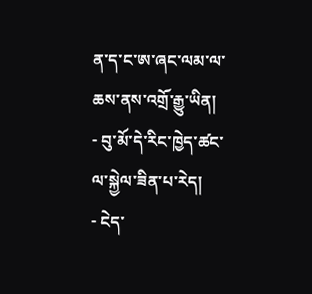ན་ད་ང་ཨ་ཞང་ལམ་ལ་ཆས་ནས་འགྲོ་རྒྱུ་ཡིན།
- བུ་མོ་དེ་རིང་ཁྱེད་ཚང་ལ་སྐྱེལ་ཟིན་པ་རེད།
- ངེད་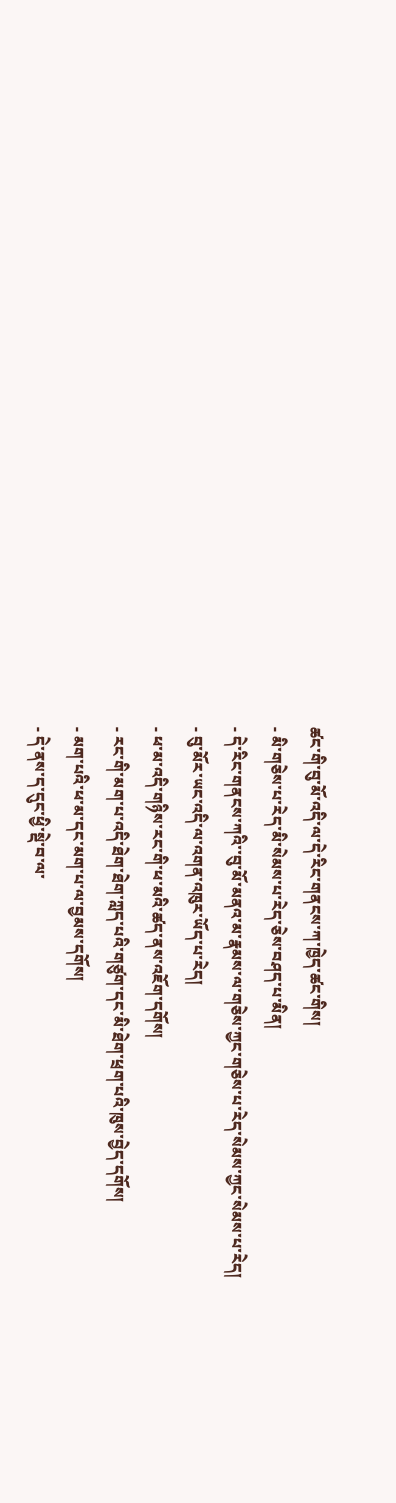ཚང་གི་བུ་མོ་འདི་ལ་དེ་རིང་གནངས་ཀ་ཁྱེད་ཚང་གིས།
- མི་གཅེས་པ་རེད་མི་སེམས་པ་རེད་ཅེས་བཤད་པ་མིན།
- དེ་རིང་གནངས་ཀའི་་བུ་མོ་མནའ་མ་རྣམས་ལ་གཅེས་ཀྱང་གཅེས་པ་རེད་སེམས་ཀྱང་སེམས་པ་རེད།
- བུ་མོར་ཡང་འདི་ལ་འགན་འཁུར་ཡོད་པ་རེད།
- ཕ་མ་འདི་གཉིས་རང་གི་ཕ་མའི་ཚད་ནས་འཇོག་དགོས།
- རང་གི་མག་པ་འདི་ཐེག་ཐེག་ཀླད་པའི་གཙུག་དང་མི་ཐེག་ཕྲག་པའི་ཁུས་བྱེད་དགོས།
- མག་པའི་ཕ་མ་དང་མག་པ་ལ་བྱམས་དགོས།
- དེ་ནས་ད་དུང་ཕྱི་སྡེ་བ་ལ་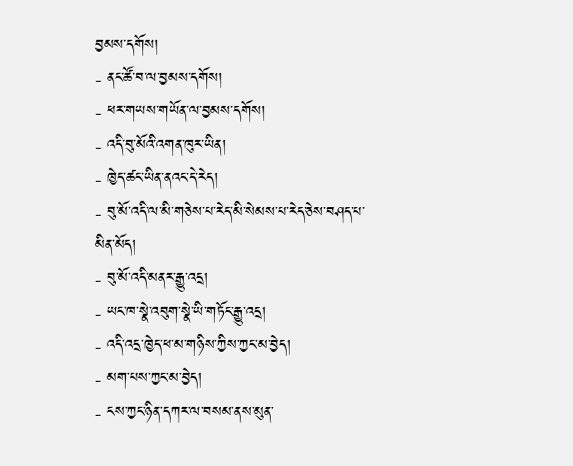བྱམས་དགོས།
- ནང་ཚོ་བ་ལ་བྱམས་དགོས།
- ཕར་གཡས་གཡོན་ལ་བྱམས་དགོས།
- འདི་བུ་མོའི་འགན་ཁུར་ཡིན།
- ཁྱེད་ཚང་ཡིན་ནའང་དེ་རེད།
- བུ་མོ་འདི་ལ་མི་གཅེས་པ་རེད་མི་སེམས་པ་རེད་ཅེས་བཤད་པ་མིན་མོད།
- བུ་མོ་འདི་མནར་རྒྱུ་འདྲ།
- ཡང་ཁ་སྣེ་འབུག་སྣེ་ཡི་གཏོང་རྒྱུ་འདྲ།
- འདི་འདྲ་ཁྱེད་ཕ་མ་གཉིས་ཀྱིས་ཀྱང་མ་བྱེད།
- མག་པས་ཀྱང་མ་བྱེད།
- ངས་ཀྱང་ཉིན་དཀར་ལ་བསམ་ནས་མུན་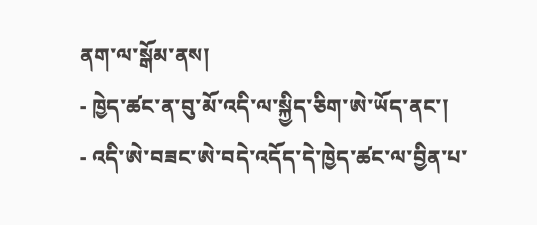ནག་ལ་སྒོམ་ནས།
- ཁྱེད་ཚང་ན་བུ་མོ་འདི་ལ་སྐྱིད་ཅིག་ཨེ་ཡོད་ནང་།
- འདི་ཨེ་བཟང་ཨེ་བདེ་འདོད་དེ་ཁྱེད་ཚང་ལ་བྱིན་པ་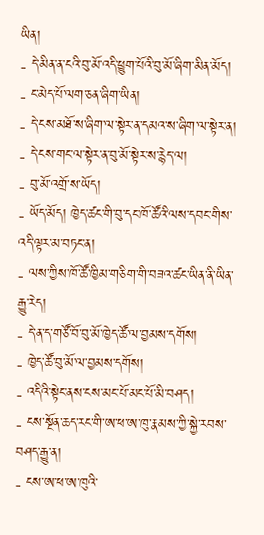ཡིན།
- དེ་མིན་ན་ངའི་བུ་མོ་འདི་ཕྱུག་པོའི་བུ་མོ་ཞིག་མིན་མོད།
- ང་མེད་པོ་ལག་ཅན་ཞིག་ཡིན།
- དེ་ངས་མཐོ་ས་ཞིག་ལ་སྟེར་ན་དམའ་ས་ཞིག་ལ་སྟེར་ན།
- དེ་ངས་གང་ལ་སྟེར་ན་བུ་མོ་སྟེར་ས་རྙེད་ལ།
- བུ་མོ་འགྲོ་ས་ཡོད།
- ཡོད་མོད། ཁྱེད་ཚང་གི་བུ་དང་ཁོ་ཚོའི་ལས་དབང་གིས་འདི་ལྟར་མ་བཏང་ན།
- ལས་ཀྱིས་ཁོ་ཚོ་ཁྱིམ་གཅིག་གི་བཟའ་ཚང་ཡིན་ནི་ཡིན་རྒྱུ་རེད།
- དེ་ན་ད་གཙོ་བོ་བུ་མོ་ཁྱེད་ཚོ་ལ་བྱམས་དགོས།
- ཁྱེད་ཚོ་བུ་མོ་ལ་བྱམས་དགོས།
- འདིའི་སྟེང་ནས་ངས་མང་པོ་མང་པོ་མི་བཤད།
- ངས་སྔོན་ཆད་རང་གི་ཨ་ཕ་ཨ་ཁུ་རྣམས་ཀྱི་སྐྱེ་རབས་བཤད་རྒྱུ་ན།
- ངས་ཨ་ཕ་ཨ་ཁུའི་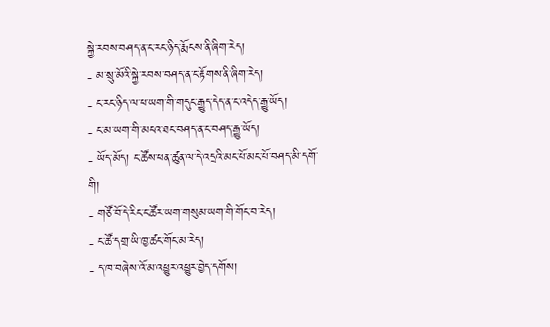སྐྱེ་རབས་བཤད་ན་ང་རང་ཉིད་རྨོངས་ནི་ཞིག་རེད།
- མ་སྲུ་མོའི་སྐྱེ་རབས་བཤད་ན་ང་རྟོགས་ནི་ཞིག་རེད།
- ང་རང་ཉིད་ལ་ཕ་ཡག་གི་གདུང་རྒྱུད་དེད་ན་ང་འདེད་རྒྱུ་ཡོད།
- ང་མ་ཡག་གི་མངའ་ཐང་བཤད་ན་ང་བཤད་རྒྱུ་ཡོད།
- ཡོད་མོད། ང་ཚོས་ཕན་ཚུན་ལ་དེ་འདྲའི་མང་པོ་མང་པོ་བཤད་མི་དགོ་གི།
- གཙོ་བོ་དེ་རིང་ང་ཚོར་ཡག་གསུམ་ཡག་གི་གོང་བ་རེད།
- ང་ཚོ་དགྲ་ཡི་ཁྱ་ཚང་གོང་མ་རེད།
- ད་ཁ་བཞེས་འོ་མ་འཕྱུར་འཕྱུར་བྱེད་དགོས།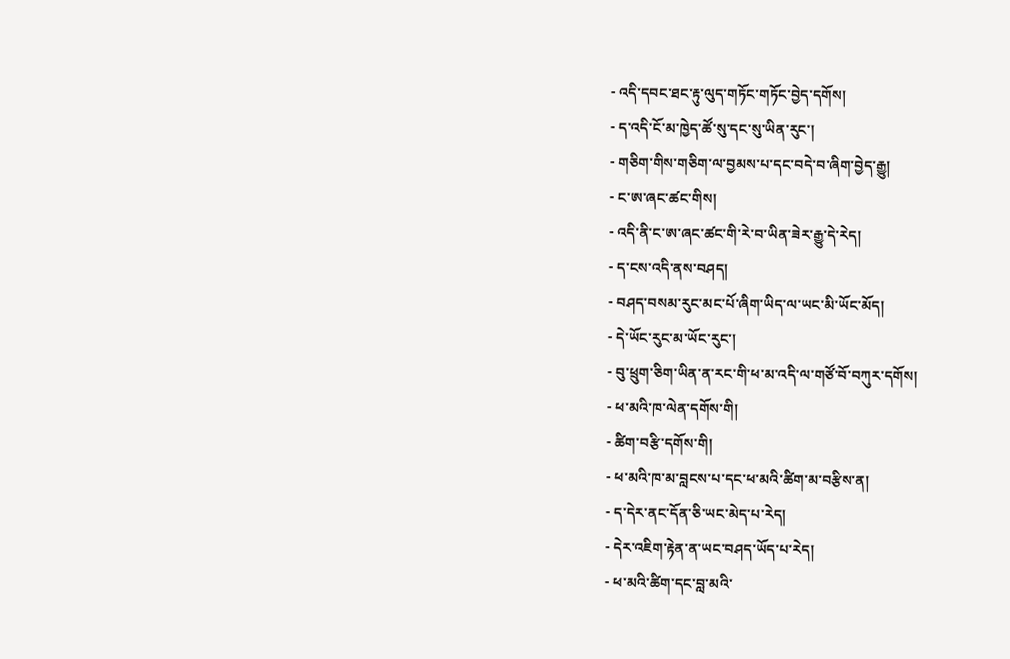- འདི་དབང་ཐང་རྟུ་ལུད་གཏོང་གཏོང་བྱེད་དགོས།
- ད་འདི་ངོ་མ་ཁྱེད་ཚོ་སུ་དང་སུ་ཡིན་རུང་།
- གཅིག་གིས་གཅིག་ལ་བྱམས་པ་དང་བདེ་བ་ཞིག་བྱེད་རྒྱུ།
- ང་ཨ་ཞང་ཚང་གིས།
- འདི་ནི་ང་ཨ་ཞང་ཚང་གི་རེ་བ་ཡིན་ཟེར་རྒྱུ་དེ་རེད།
- ད་ངས་འདི་ནས་བཤད།
- བཤད་བསམ་རུང་མང་པོ་ཞིག་ཡིད་ལ་ཡང་མི་ཡོང་མོད།
- དེ་ཡོང་རུང་མ་ཡོང་རུང་།
- བུ་ཕྲུག་ཅིག་ཡིན་ན་རང་གི་ཕ་མ་འདི་ལ་གཙོ་བོ་བཀུར་དགོས།
- ཕ་མའི་ཁ་ལེན་དགོས་གི།
- ཚིག་བརྩི་དགོས་གི།
- ཕ་མའི་ཁ་མ་བླངས་པ་དང་ཕ་མའི་ཚིག་མ་བརྩིས་ན།
- ད་དེར་ནང་དོན་ཅི་ཡང་མེད་པ་རེད།
- དེར་འཇིག་རྟེན་ན་ཡང་བཤད་ཡོད་པ་རེད།
- ཕ་མའི་ཚིག་དང་བླ་མའི་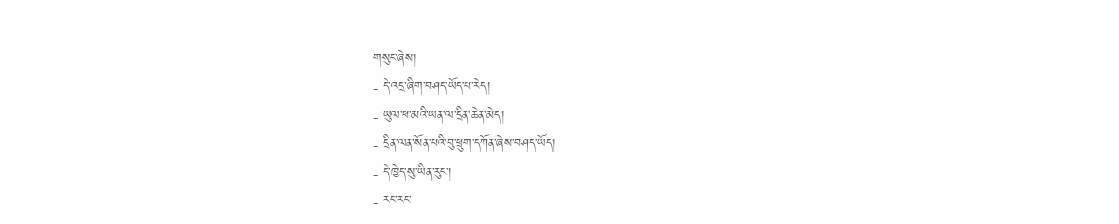གསུང་ཞེས།
- དེ་འདྲ་ཞིག་བཤད་ཡོད་པ་རེད།
- ཡུལ་ཕ་མའི་ཡན་ལ་དྲིན་ཆེན་མེད།
- དྲིན་ལན་སོན་པའི་བུ་ཕྲུག་དཀོན་ཞེས་བཤད་ཡོད།
- དེ་ཁྱེད་སུ་ཡིན་རུང་།
- རང་རང་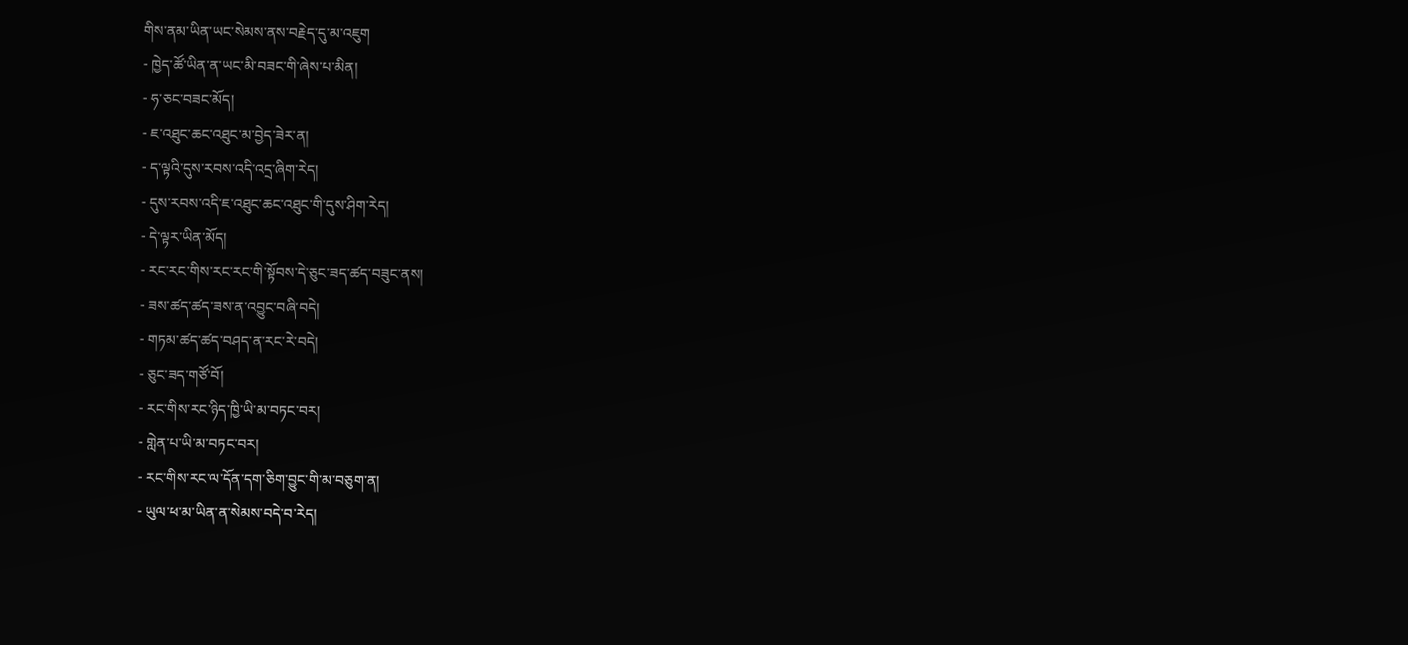གིས་ནམ་ཡིན་ཡང་སེམས་ནས་བརྗེད་དུ་མ་འཇུག
- ཁྱེད་ཚོ་ཡིན་ན་ཡང་མི་བཟང་གི་ཞེས་པ་མིན།
- ཧ་ཅང་བཟང་མོད།
- ཇ་འཐུང་ཆང་འཐུང་མ་བྱེད་ཟེར་ན།
- ད་ལྟའི་དུས་རབས་འདི་འདྲ་ཞིག་རེད།
- དུས་རབས་འདི་ཇ་འཐུང་ཆང་འཐུང་གི་དུས་ཤིག་རེད།
- དེ་ལྟར་ཡིན་མོད།
- རང་རང་གིས་རང་རང་གི་སྟོབས་དེ་ཅུང་ཟད་ཚད་བཟུང་ནས།
- ཟས་ཚད་ཚད་ཟས་ན་འབྱུང་བཞི་བདེ།
- གཏམ་ཚད་ཚད་བཤད་ན་རང་རེ་བདེ།
- ཅུང་ཟད་གཙོ་བོ།
- རང་གིས་རང་ཉིད་ཁྱི་ཡི་མ་བཏང་བར།
- གླེན་པ་ཡི་མ་བཏང་བར།
- རང་གིས་རང་ལ་དོན་དག་ཅིག་བྱུང་གི་མ་བཅུག་ན།
- ཡུལ་ཕ་མ་ཡིན་ན་སེམས་བདེ་བ་རེད།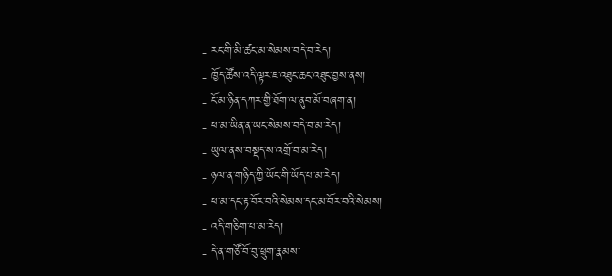- རང་གི་མི་ཚང་མ་སེམས་བདེ་བ་རེད།
- ཁྱོད་ཚོས་འདི་ལྟར་ཇ་འཐུང་ཆང་འཐུང་བྱས་ནས།
- ངོ་མ་ཉིན་དཀར་གྱི་ཐོག་ལ་ནུབ་མོ་བཞག་ན།
- ཕ་མ་ཡིན་ན་ཡང་སེམས་བདེ་བ་མ་རེད།
- ཡུལ་ནས་བསྡད་ས་འགྲོ་བ་མ་རེད།
- ཉལ་ན་གཉིད་ཀྱི་ཡོང་གི་ཡོད་པ་མ་རེད།
- ཕ་མ་དང་རྟ་བོར་བའི་སེམས་དང་མ་བོར་བའི་སེམས།
- འདི་གཅིག་པ་མ་རེད།
- དེ་ན་གཙོ་བོ་བུ་ཕྲུག་རྣམས་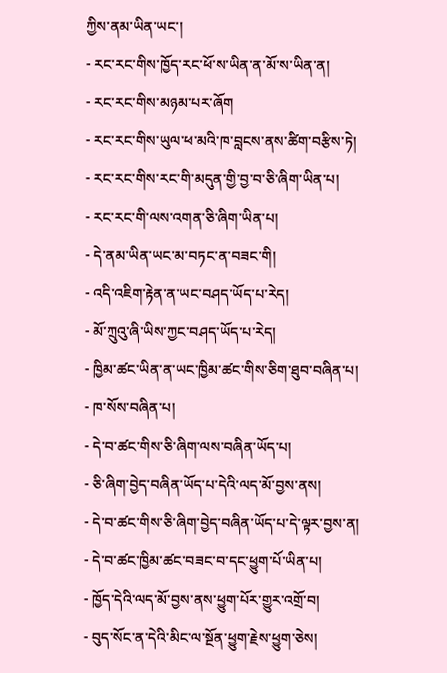ཀྱིས་ནམ་ཡིན་ཡང་།
- རང་རང་གིས་ཁྱོད་རང་ཕོ་ས་ཡིན་ན་མོ་ས་ཡིན་ན།
- རང་རང་གིས་མཉམ་པར་ཞོག
- རང་རང་གིས་ཡུལ་ཕ་མའི་ཁ་བླངས་ནས་ཚིག་བརྩིས་ཏེ།
- རང་རང་གིས་རང་གི་མདུན་གྱི་བྱ་བ་ཅི་ཞིག་ཡིན་པ།
- རང་རང་གི་ལས་འགན་ཅི་ཞིག་ཡིན་པ།
- དེ་ནམ་ཡིན་ཡང་མ་བཏང་ན་བཟང་གི།
- འདི་འཇིག་རྟེན་ན་ཡང་བཤད་ཡོད་པ་རེད།
- མོ་ཀྲུའུ་ཞི་ཡིས་ཀྱང་བཤད་ཡོད་པ་རེད།
- ཁྱིམ་ཚང་ཡིན་ན་ཡང་ཁྱིམ་ཚང་གིས་ཅིག་ཐུབ་བཞིན་པ།
- ཁ་སོས་བཞིན་པ།
- དེ་བ་ཚང་གིས་ཅི་ཞིག་ལས་བཞིན་ཡོད་པ།
- ཅི་ཞིག་བྱེད་བཞིན་ཡོད་པ་དེའི་ལད་མོ་བྱས་ནས།
- དེ་བ་ཚང་གིས་ཅི་ཞིག་བྱེད་བཞིན་ཡོད་པ་དེ་ལྟར་བྱས་ན།
- དེ་བ་ཚང་ཁྱིམ་ཚང་བཟང་བ་དང་ཕྱུག་པོ་ཡིན་པ།
- ཁྱོད་དེའི་ལད་མོ་བྱས་ནས་ཕྱུག་པོར་གྱུར་འགྲོ་བ།
- བུད་སོང་ན་དེའི་མིང་ལ་སྔོན་ཕྱུག་རྗེས་ཕྱུག་ཅེས།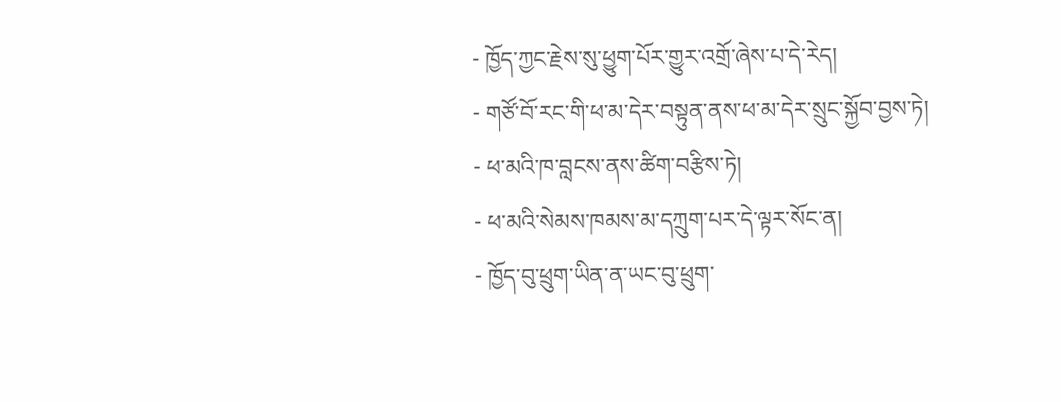- ཁྱོད་ཀྱང་རྗེས་སུ་ཕྱུག་པོར་གྱུར་འགྲོ་ཞེས་པ་དེ་རེད།
- གཙོ་བོ་རང་གི་ཕ་མ་དེར་བསྟུན་ནས་ཕ་མ་དེར་སྲུང་སྐྱོབ་བྱས་ཏེ།
- ཕ་མའི་ཁ་བླངས་ནས་ཚིག་བརྩིས་ཏེ།
- ཕ་མའི་སེམས་ཁམས་མ་དཀྲུག་པར་དེ་ལྟར་སོང་ན།
- ཁྱོད་བུ་ཕྲུག་ཡིན་ན་ཡང་བུ་ཕྲུག་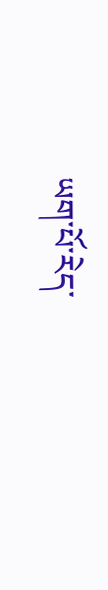ཡག་པོ་རེད་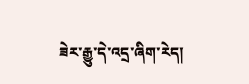ཟེར་རྒྱུ་དེ་འདྲ་ཞིག་རེད།